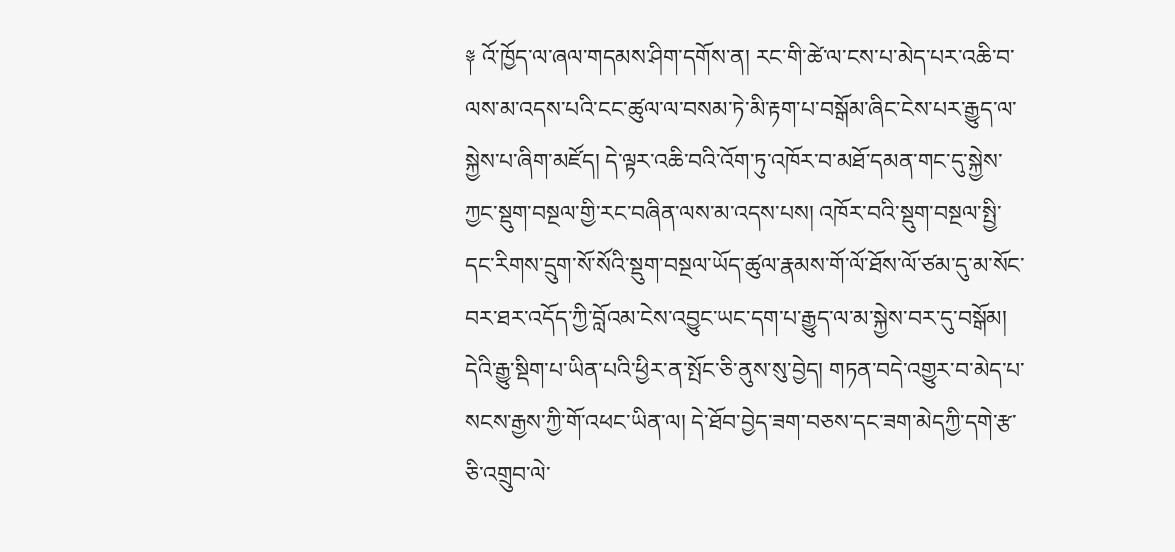༈ འོ་ཁྱོད་ལ་ཞལ་གདམས་ཤིག་དགོས་ན། རང་གི་ཚེ་ལ་ངས་པ་མེད་པར་འཆི་བ་ལས་མ་འདས་པའི་ངང་ཚུལ་ལ་བསམ་ཏེ་མི་རྟག་པ་བསྒོམ་ཞིང་ངེས་པར་རྒྱུད་ལ་སྐྱེས་པ་ཞིག་མཛོད། དེ་ལྟར་འཆི་བའི་འོག་ཏུ་འཁོར་བ་མཐོ་དམན་གང་དུ་སྐྱེས་ཀྱང་སྡུག་བསྔལ་གྱི་རང་བཞིན་ལས་མ་འདས་པས། འཁོར་བའི་སྡུག་བསྔལ་སྤྱི་དང་རིགས་དྲུག་སོ་སོའི་སྡུག་བསྔལ་ཡོད་ཚུལ་རྣམས་གོ་ལོ་ཐོས་ལོ་ཙམ་དུ་མ་སོང་བར་ཐར་འདོད་ཀྱི་བློའམ་ངེས་འབྱུང་ཡང་དག་པ་རྒྱུད་ལ་མ་སྐྱེས་བར་དུ་བསྒོམ། དེའི་རྒྱུ་སྡིག་པ་ཡིན་པའི་ཕྱིར་ན་སྤོང་ཅི་ནུས་སུ་བྱེད། གཏན་བདེ་འགྱུར་བ་མེད་པ་སངས་རྒྱས་ཀྱི་གོ་འཕང་ཡིན་ལ། དེ་ཐོབ་བྱེད་ཟག་བཅས་དང་ཟག་མེདཀྱི་དགེ་རྩ་ཅི་འགྲུབ་ལེ་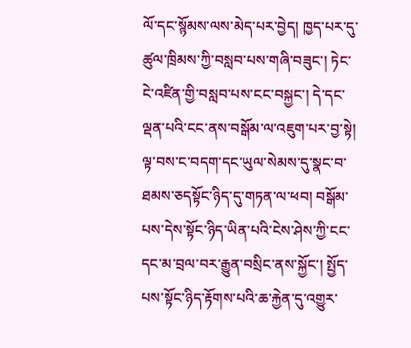ལོ་དང་སྙོམས་ལས་མེད་པར་བྱེད། ཁྱད་པར་དུ་ཚུལ་ཁྲིམས་ཀྱི་བསླབ་པས་གཞི་བཟུང་། ཏེང་ངེ་འཛིན་གྱི་བསླབ་པས་ངང་བསྐྱང་། དེ་དང་ལྡན་པའི་ངང་ནས་བསྒོམ་ལ་འཇུག་པར་བྱ་སྟེ། ལྟ་བས་ང་བདག་དང་ཡུལ་སེམས་དུ་སྣང་བ་ཐམས་ཅདསྟོང་ཉིད་དུ་གཏན་ལ་ཕབ། བསྒོམ་པས་དེས་སྟོང་ཉིད་ཡིན་པའི་ངེས་ཤེས་ཀྱི་ངང་དང་མ་བྲལ་བར་རྒྱུན་བསྲིང་ནས་སྐྱོང་། སྤྱོད་པས་སྟོང་ཉིད་རྟོགས་པའི་ཆ་རྐྱེན་དུ་འགྱུར་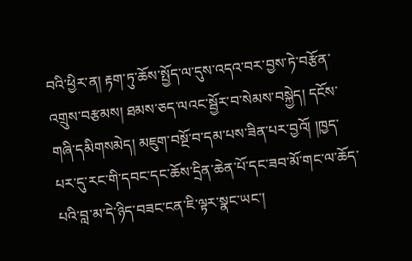བའི་ཕྱིར་ན། རྟག་ཏུ་ཆོས་སྤྱོད་ལ་དུས་འདའ་བར་བྱས་ཏེ་བརྩོན་འགྲུས་བརྩམས། ཐམས་ཅད་ལའང་སྦྱོར་བ་སེམས་བསྐྱེད། དངོས་གཞི་དམིགསམེད། མཇུག་བསྔོ་བ་དམ་པས་ཟིན་པར་བྱའོ། །ཁྱད་པར་དུ་རང་གི་དབང་དང་ཆོས་དྲིན་ཆེན་པོ་དང་ཟབ་མོ་གང་ལ་ཆོད་པའི་བླ་མ་དེ་ཉིད་བཟང་ངན་ཇི་ལྟར་སྣང་ཡང་།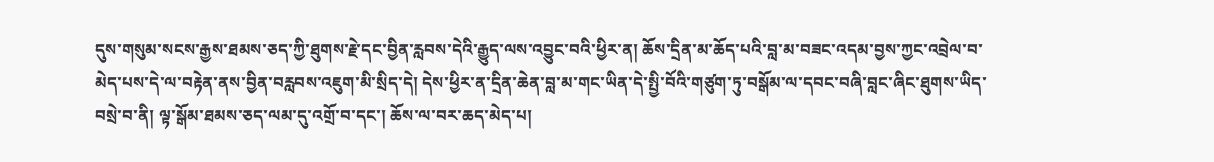དུས་གསུམ་སངས་རྒྱས་ཐམས་ཅད་ཀྱི་ཐུགས་རྗེ་དང་བྱིན་རླབས་དེའི་རྒྱུད་ལས་འབྱུང་བའི་ཕྱིར་ན། ཆོས་དྲིན་མ་ཆོད་པའི་བླ་མ་བཟང་འདམ་བྱས་ཀྱང་འབྲེལ་བ་མེད་པས་དེ་ལ་བརྟེན་ནས་བྱིན་བརླབས་འཇུག་མི་སྲིད་དེ། དེས་ཕྱིར་ན་དྲིན་ཆེན་བླ་མ་གང་ཡིན་དེ་སྤྱི་བོའི་གཙུག་ཏུ་བསྒོམ་ལ་དབང་བཞི་བླང་ཞིང་ཐུགས་ཡིད་བསྲེ་བ་ནི། ལྟ་སྒོམ་ཐམས་ཅད་ལམ་དུ་འགྲོ་བ་དང་། ཆོས་ལ་བར་ཆད་མེད་པ།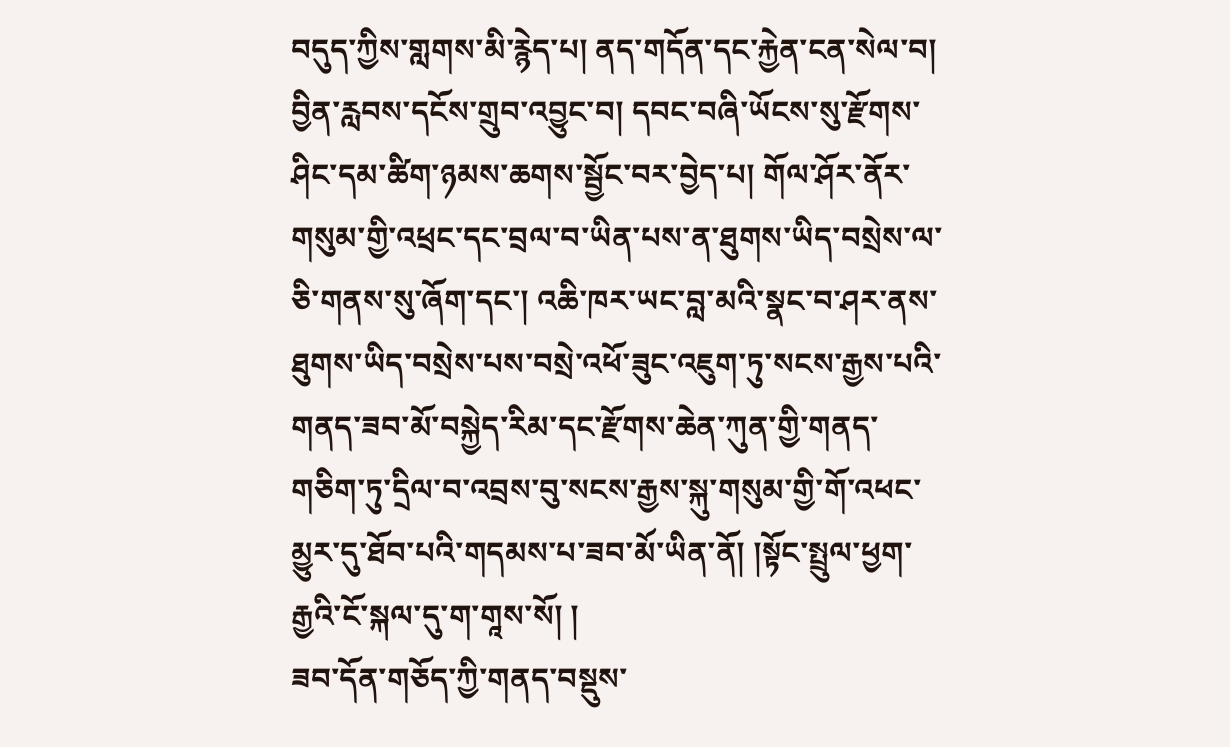བདུད་ཀྱིས་གླགས་མི་རྙེད་པ། ནད་གདོན་དང་རྐྱེན་ངན་སེལ་བ། བྱིན་རླབས་དངོས་གྲུབ་འབྱུང་བ། དབང་བཞི་ཡོངས་སུ་རྫོགས་ཤིང་དམ་ཚིག་ཉམས་ཆགས་སྦྱོང་བར་བྱེད་པ། གོལ་ཤོར་ནོར་གསུམ་གྱི་འཕྲང་དང་བྲལ་བ་ཡིན་པས་ན་ཐུགས་ཡིད་བསྲེས་ལ་ཅི་གནས་སུ་ཞོག་དང་། འཆི་ཁར་ཡང་བླ་མའི་སྣང་བ་ཤར་ནས་ཐུགས་ཡིད་བསྲེས་པས་བསྲེ་འཕོ་ཟུང་འཇུག་ཏུ་སངས་རྒྱས་པའི་གནད་ཟབ་མོ་བསྐྱེད་རིམ་དང་རྫོགས་ཆེན་ཀུན་གྱི་གནད་གཅིག་ཏུ་དྲིལ་བ་འབྲས་བུ་སངས་རྒྱས་སྐུ་གསུམ་གྱི་གོ་འཕང་མྱུར་དུ་ཐོབ་པའི་གདམས་པ་ཟབ་མོ་ཡིན་ནོ། །སྟོང་སྤྲུལ་ཕྱག་རྒྱའི་ངོ་སྐལ་དུ་ག་གཱས་སོ། །
ཟབ་དོན་གཅོད་ཀྱི་གནད་བསྡུས་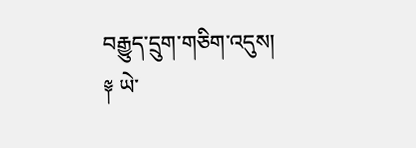བརྒྱུད་དྲུག་གཅིག་འདུས།
༈ ཡེ་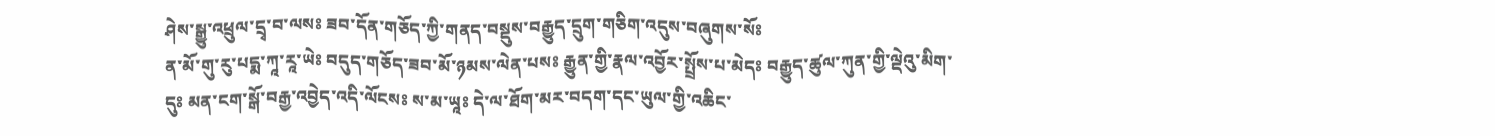ཤེས་སྒྱུ་འཕྲུལ་དྲྭ་བ་ལསཿ ཟབ་དོན་གཅོད་ཀྱི་གནད་བསྡུས་བརྒྱུད་དྲུག་གཅིག་འདུས་བཞུགས་སོཿ
ན་མོ་གུ་རུ་པདྨ་ཀཱ་རཱ་ཡེཿ བདུད་གཅོད་ཟབ་མོ་ཉམས་ལེན་པསཿ རྒྱུན་གྱི་རྣལ་འབྱོར་སྤྲོས་པ་མེདཿ བརྒྱུད་ཚུལ་ཀུན་གྱི་ལྡེའུ་མིག་དུཿ མན་ངག་སྒོ་བརྒྱ་འབྱེད་འདི་ལོངསཿ ས་མ་ཡཱཿ དེ་ལ་ཐོག་མར་བདག་དང་ཡུལ་གྱི་འཆིང་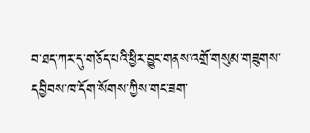བ་ཐད་ཀར་དུ་གཅོད་པའི་ཕྱིར་བྱུང་གནས་འགྲོ་གསུམ་གཟུགས་དབྱིབས་ཁ་དོག་སོགས་ཀྱིས་གང་ཟག་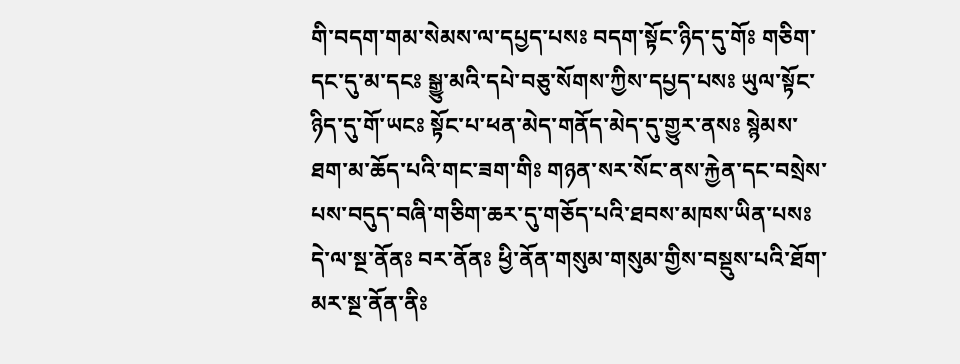གི་བདག་གམ་སེམས་ལ་དཔྱད་པསཿ བདག་སྟོང་ཉིད་དུ་གོཿ གཅིག་དང་དུ་མ་དངཿ སྒྱུ་མའི་དཔེ་བཅུ་སོགས་ཀྱིས་དཔྱད་པསཿ ཡུལ་སྟོང་ཉིད་དུ་གོ་ཡངཿ སྟོང་པ་ཕན་མེད་གནོད་མེད་དུ་གྱུར་ནསཿ སྙེམས་ཐག་མ་ཆོད་པའི་གང་ཟག་གིཿ གཉན་སར་སོང་ནས་རྐྱེན་དང་བསྲེས་པས་བདུད་བཞི་གཅིག་ཆར་དུ་གཅོད་པའི་ཐབས་མཁས་ཡིན་པསཿ དེ་ལ་སྔ་ནོནཿ བར་ནོནཿ ཕྱི་ནོན་གསུམ་གསུམ་གྱིས་བསྡུས་པའི་ཐོག་མར་སྔ་ནོན་ནིཿ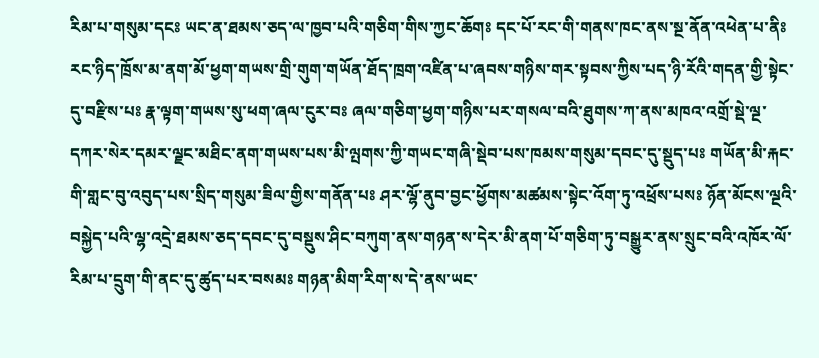རིམ་པ་གསུམ་དངཿ ཡང་ན་ཐམས་ཅད་ལ་ཁྱབ་པའི་གཅིག་གིས་ཀྱང་ཆོགཿ དང་པོ་རང་གི་གནས་ཁང་ནས་སྔ་ནོན་འཕེན་པ་ནིཿ རང་ཉིད་ཁྲོས་མ་ནག་མོ་ཕྱག་གཡས་གྲི་གུག་གཡོན་ཐོད་ཁྲག་འཛིན་པ་ཞབས་གཉིས་གར་སྟབས་ཀྱིས་པད་ཉི་རོའི་གདན་གྱི་སྟེང་དུ་བརྫིས་པཿ རྣ་ལྟག་གཡས་སུ་ཕག་ཞལ་ངུར་བཿ ཞལ་གཅིག་ཕྱག་གཉིས་པར་གསལ་བའི་ཐུགས་ཀ་ནས་མཁའ་འགྲོ་སྡེ་ལྔ་དཀར་སེར་དམར་ལྗང་མཐིང་ནག་གཡས་པས་མི་ལྤགས་ཀྱི་གཡང་གཞི་སྡེབ་པས་ཁམས་གསུམ་དབང་དུ་སྡུད་པཿ གཡོན་མི་རྐང་གི་གླང་བུ་འབུད་པས་སྲིད་གསུམ་ཟིལ་གྱིས་གནོན་པཿ ཤར་ལྷོ་ནུབ་བྱང་ཕྱོགས་མཚམས་སྟེང་འོག་ཏུ་འཕྲོས་པསཿ ཉོན་མོངས་ལྔའི་བསྐྱེད་པའི་ལྷ་འདྲེ་ཐམས་ཅད་དབང་དུ་བསྡུས་ཤིང་བཀུག་ནས་གཉན་ས་དེར་མི་ནག་པོ་གཅིག་ཏུ་བསྒྱུར་ནས་སྲུང་བའི་འཁོར་ལོ་རིམ་པ་དྲུག་གི་ནང་དུ་ཚུད་པར་བསམཿ གཉན་མིག་རིག་ས་དེ་ནས་ཡང་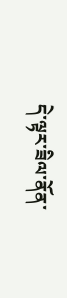དེ་ལྟར་ཟིལ་ནོན་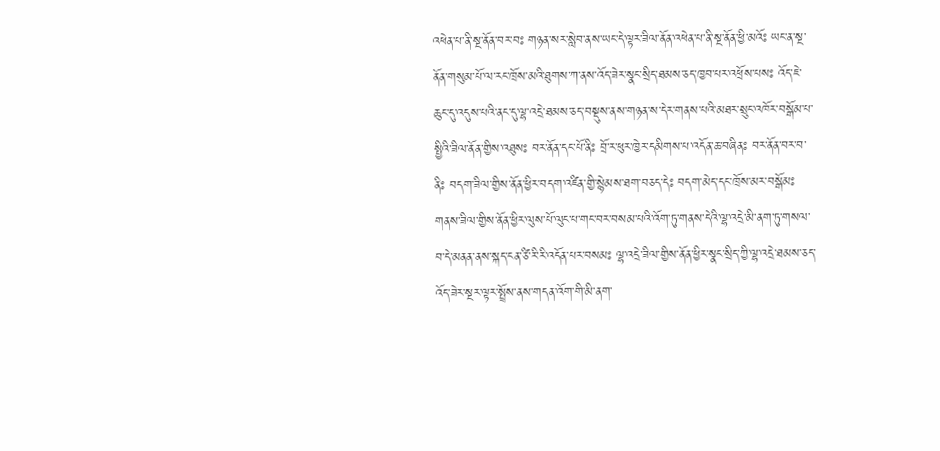འཕེན་པ་ནི་སྔ་ནོན་བར་བཿ གཉན་སར་སླེབ་ནས་ཡང་དེ་ལྟར་ཟིལ་ནོན་འཕེན་པ་ནི་སྔ་ནོན་ཕྱི་མའོཿ ཡང་ན་སྔ་ནོན་གསུམ་པོ་ལ་རང་ཁྲོས་མའི་ཐུགས་ཀ་ནས་འོད་ཟེར་སྣང་སྲིད་ཐམས་ཅད་ཁྱབ་པར་འཕྲོས་པསཿ འོད་ཇེ་ཆུང་དུ་འདུས་པའི་ནང་དུ་ལྷ་འདྲེ་ཐམས་ཅད་བསྡུས་ནས་གཉན་ས་དེར་གནས་པའི་མཐར་སྲུང་འཁོར་བསྒོམ་པ་སྤྱིའི་ཟིལ་ནོན་གྱིས་འཐུསཿ བར་ནོན་དང་པོ་ནིཿ བྲོ་ར་ཕུར་ཁྱེར་དམིགས་པ་འདོན་ཆ་བཞིནཿ བར་ནོན་བར་བ་ནིཿ བདག་ཟིལ་གྱིས་ནོན་ཕྱིར་བདག་འཛིན་གྱི་སྙེམས་ཐག་བཅད་དེཿ བདག་མེད་དང་ཁྲོས་མར་བསྒོམཿ གནས་ཟིལ་གྱིས་ནོན་ཕྱིར་ལུས་པོ་ལུང་པ་གང་བར་བསམ་པའི་འོག་ཏུ་གནས་དེའི་ལྷ་འདྲེ་མི་ནག་ཏུ་གསལ་བ་དེ་མནན་ནས་སྐད་ངན་ཙི་རི་རི་འདོན་པར་བསམཿ ལྷ་འདྲེ་ཟིལ་གྱིས་ནོན་ཕྱིར་སྣང་སྲིད་ཀྱི་ལྷ་འདྲེ་ཐམས་ཅད་འོད་ཟེར་སྔར་ལྟར་སྤྲོས་ནས་གདན་འོག་གི་མི་ནག་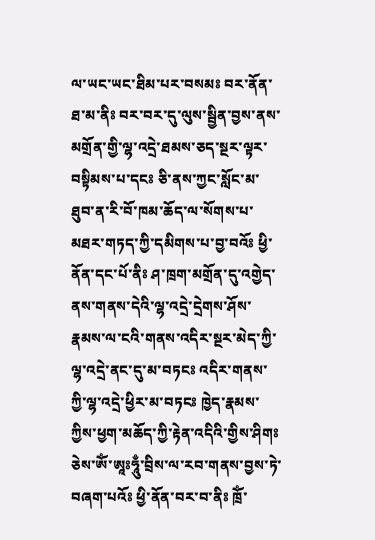ལ་ཡང་ཡང་ཐིམ་པར་བསམཿ བར་ནོན་ཐ་མ་ནིཿ བར་བར་དུ་ལུས་སྦྱིན་བྱས་ནས་མགྲོན་གྱི་ལྷ་འདྲེ་ཐམས་ཅད་སྔར་ལྟར་བསྟིམས་པ་དངཿ ཅི་ནས་ཀྱང་སློང་མ་ཐུབ་ན་རི་བོ་ཁམ་ཆོད་ལ་སོགས་པ་མཐར་གཏད་ཀྱི་དམིགས་པ་བྱ་བའོཿ ཕྱི་ནོན་དང་པོ་ནིཿ ཤ་ཁྲག་མགྲོན་དུ་འགྱེད་ནས་གནས་དེའི་ལྷ་འདྲེ་དྲེགས་ཤོས་རྣམས་ལ་ངའི་གནས་འདིར་སྔར་མེད་ཀྱི་ལྷ་འདྲེ་ནང་དུ་མ་བཏངཿ འདིར་གནས་ཀྱི་ལྷ་འདྲེ་ཕྱིར་མ་བཏངཿ ཁྱེད་རྣམས་ཀྱིས་ཕྱག་མཆོད་ཀྱི་རྟེན་འདིའི་གྱིས་ཤིགཿ ཅེས་ཨོཾ་ཨཱཿཧཱུྃ་བྲིས་ལ་རབ་གནས་བྱས་ཏེ་བཞག་པའོཿ ཕྱི་ནོན་བར་བ་ནིཿ ཁྲོཾ་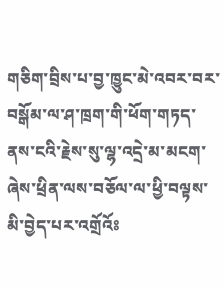གཅིག་བྲིས་པ་བྱ་ཁྱུང་མེ་འབར་བར་བསྒོམ་ལ་ཤ་ཁྲག་གི་ཕོག་གཏད་ནས་ངའི་རྗེས་སུ་ལྷ་འདྲེ་མ་མངག་ཞེས་ཕྲིན་ལས་བཅོལ་ལ་ཕྱི་བལྟས་མི་བྱེད་པར་འགྲོའོཿ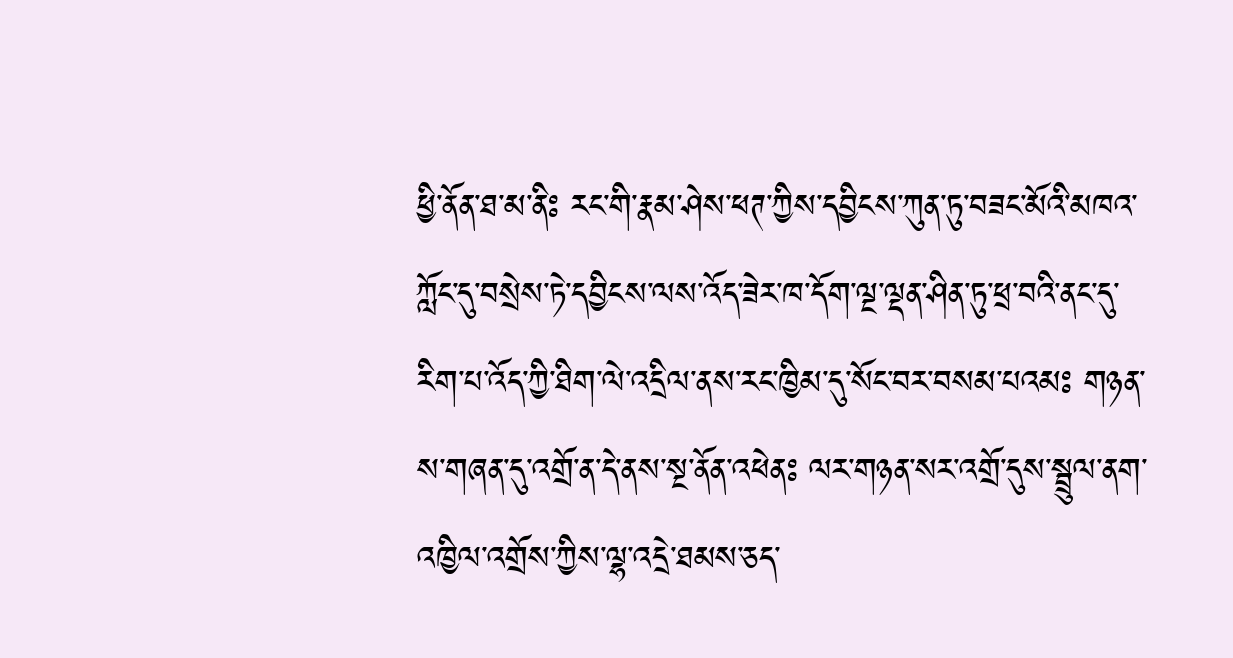ཕྱི་ནོན་ཐ་མ་ནིཿ རང་གི་རྣམ་ཤེས་ཕཊ་ཀྱིས་དབྱིངས་ཀུན་ཏུ་བཟང་མོའི་མཁའ་ཀློང་དུ་བསྲེས་ཏེ་དབྱིངས་ལས་འོད་ཟེར་ཁ་དོག་ལྔ་ལྡན་ཤིན་ཏུ་ཕྲ་བའི་ནང་དུ་རིག་པ་འོད་ཀྱི་ཐིག་ལེ་འདྲིལ་ནས་རང་ཁྱིམ་དུ་སོང་བར་བསམ་པའམཿ གཉན་ས་གཞན་དུ་འགྲོ་ན་དེ་ནས་སྔ་ནོན་འཕེནཿ ལར་གཉན་སར་འགྲོ་དུས་སྦྲུལ་ནག་འཁྱིལ་འགྲོས་ཀྱིས་ལྷ་འདྲེ་ཐམས་ཅད་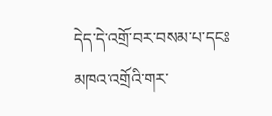དེད་དེ་འགྲོ་བར་བསམ་པ་དངཿ མཁའ་འགྲོའི་གར་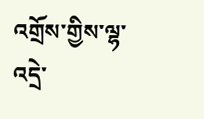འགྲོས་གྱིས་ལྷ་འདྲེ་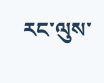རང་ལུས་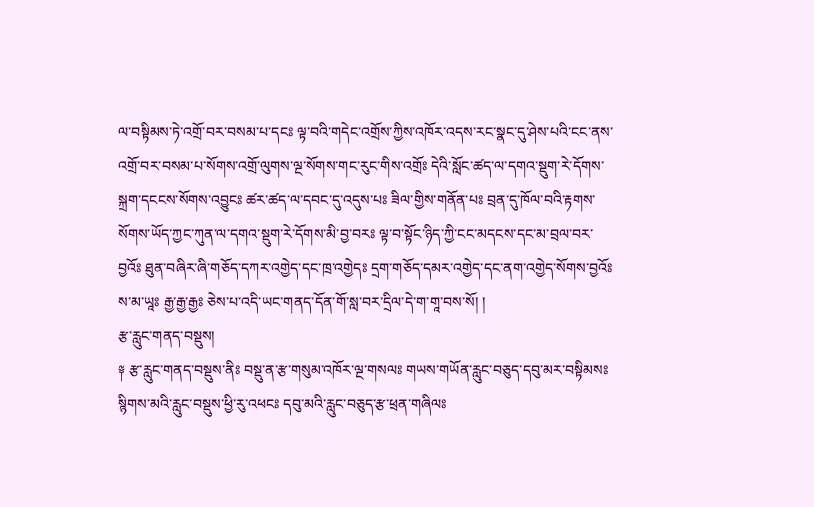ལ་བསྟིམས་ཏེ་འགྲོ་བར་བསམ་པ་དངཿ ལྟ་བའི་གདེང་འགྲོས་ཀྱིས་འཁོར་འདས་རང་སྣང་དུ་ཤེས་པའི་ངང་ནས་འགྲོ་བར་བསམ་པ་སོགས་འགྲོ་ལུགས་ལྔ་སོགས་གང་རུང་གིས་འགྲོཿ དེའི་སློང་ཚད་ལ་དགའ་སྡུག་རེ་དོགས་སྐྲག་དངངས་སོགས་འབྱུངཿ ཚར་ཚད་ལ་དབང་དུ་འདུས་པཿ ཟིལ་གྱིས་གནོན་པཿ བྲན་དུ་ཁོལ་བའི་རྟགས་སོགས་ཡོད་ཀྱང་ཀུན་ལ་དགའ་སྡུག་རེ་དོགས་མི་བྱ་བརཿ ལྟ་བ་སྟོང་ཉིད་ཀྱི་ངང་མདངས་དང་མ་བྲལ་བར་བྱའོཿ ཐུན་བཞིར་ཞི་གཅོད་དཀར་འགྱེད་དང་ཁྲ་འགྱེདཿ དྲག་གཅོད་དམར་འགྱེད་དང་ནག་འགྱེད་སོགས་བྱའོཿ ས་མ་ཡཱཿ རྒྱ་རྒྱ་རྒྱཿ ཅེས་པ་འདི་ཡང་གནད་དོན་གོ་སླ་བར་དྲིལ་དེ་ག་གཱ་བས་སོ། །
རྩ་རླུང་གནད་བསྡུས།
༈ རྩ་རླུང་གནད་བསྡུས་ནིཿ བསྡུ་ན་རྩ་གསུམ་འཁོར་ལྔ་གསལཿ གཡས་གཡོན་རླུང་བཅུད་དབུ་མར་བསྟིམསཿ སྙིགས་མའི་རླུང་བསྡུས་ཕྱི་རུ་འཕངཿ དབུ་མའི་རླུང་བཅུད་རྩ་ཕྲན་གཞིལཿ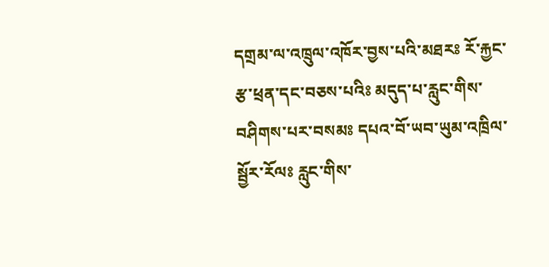དགྲམ་ལ་འཁྲུལ་འཁོར་བྱས་པའི་མཐརཿ རོ་རྐྱང་རྩ་ཕྲན་དང་བཅས་པའིཿ མདུད་པ་རླུང་གིས་བཤིགས་པར་བསམཿ དཔའ་བོ་ཡབ་ཡུམ་འཁྲིལ་སྦྱོར་རོལཿ རླུང་གིས་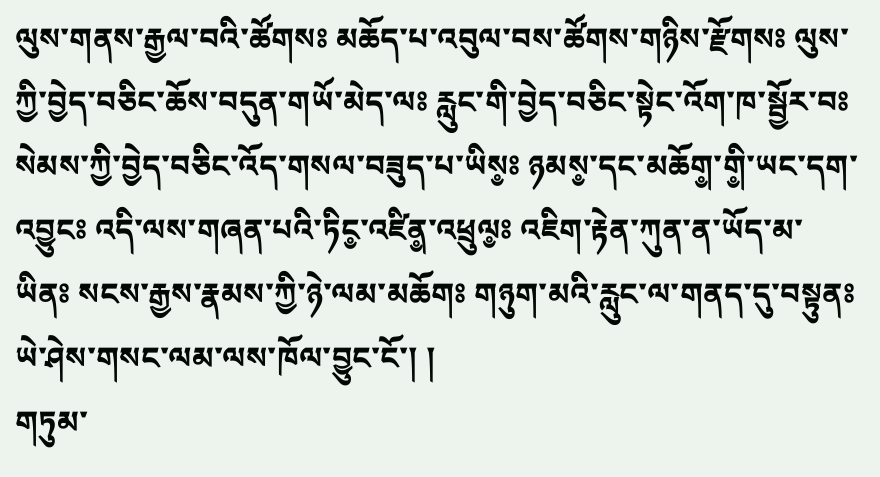ལུས་གནས་རྒྱལ་བའི་ཚོགསཿ མཆོད་པ་འབུལ་བས་ཚོགས་གཉིས་རྫོགསཿ ལུས་ཀྱི་བྱེད་བཅིང་ཆོས་བདུན་གཡོ་མེད་ལཿ རླུང་གི་བྱེད་བཅིང་སྟེང་འོག་ཁ་སྦྱོར་བཿ སེམས་ཀྱི་བྱེད་བཅིང་འོད་གསལ་བཟུད་པ་ཡིས༵ཿ ཉམས༵་དང་མཆོག༵་གི༵་ཡང་དག་འབྱུངཿ འདི་ལས་གཞན་པའི་ཏིང༵་འཛིན༵་འཕྲུལ༵ཿ འཇིག་རྟེན་ཀུན་ན་ཡོད་མ་ཡིནཿ སངས་རྒྱས་རྣམས་ཀྱི་ཉེ་ལམ་མཆོགཿ གཉུག་མའི་རླུང་ལ་གནད་དུ་བསྟུནཿ ཡེ་ཤེས་གསང་ལམ་ལས་ཁོལ་བྱུང་ངོ་། །
གཏུམ་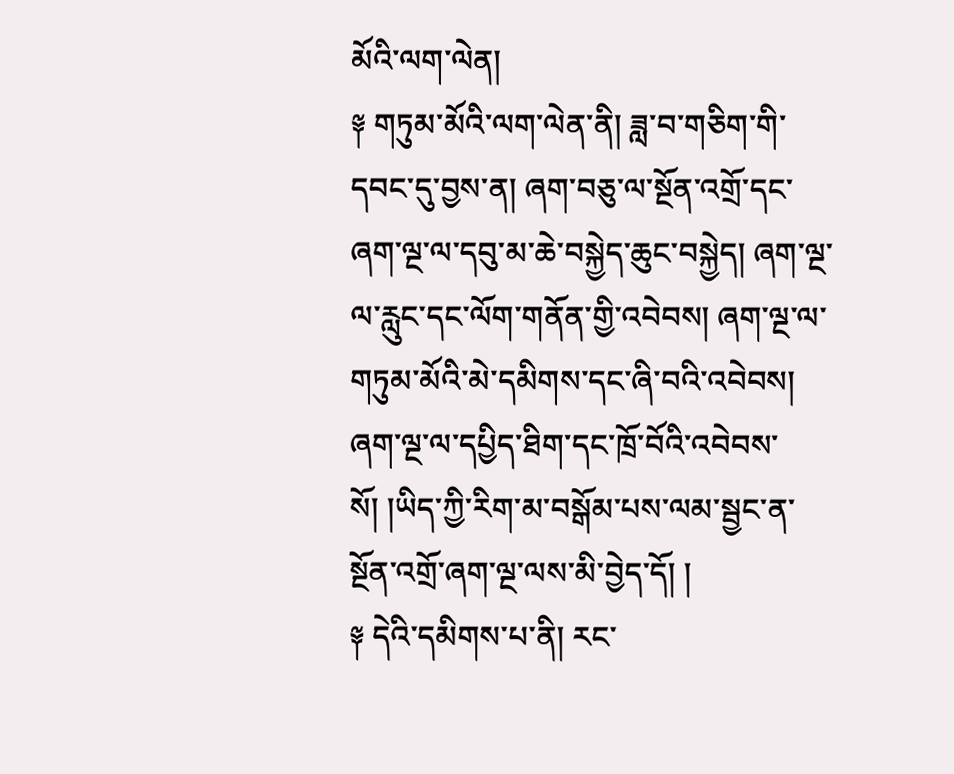མོའི་ལག་ལེན།
༈ གཏུམ་མོའི་ལག་ལེན་ནི། ཟླ་བ་གཅིག་གི་དབང་དུ་བྱས་ན། ཞག་བཅུ་ལ་སྔོན་འགྲོ་དང་ཞག་ལྔ་ལ་དབུ་མ་ཆེ་བསྐྱེད་ཆུང་བསྐྱེད། ཞག་ལྔ་ལ་རླུང་དང་ལོག་གནོན་གྱི་འབེབས། ཞག་ལྔ་ལ་གཏུམ་མོའི་མེ་དམིགས་དང་ཞི་བའི་འབེབས། ཞག་ལྔ་ལ་དཔྱིད་ཐིག་དང་ཁྲོ་བོའི་འབེབས་སོ། །ཡིད་ཀྱི་རིག་མ་བསྒོམ་པས་ལམ་སྦྱང་ན་སྔོན་འགྲོ་ཞག་ལྔ་ལས་མི་བྱེད་དོ། །
༈ དེའི་དམིགས་པ་ནི། རང་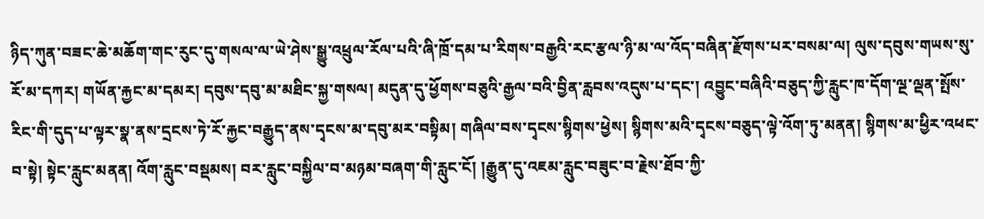ཉིད་ཀུན་བཟང་ཆེ་མཆོག་གང་རུང་དུ་གསལ་ལ་ཡེ་ཤེས་སྒྱུ་འཕྲུལ་རོལ་པའི་ཞི་ཁྲོ་དམ་པ་རིགས་བརྒྱའི་རང་རྩལ་ཉི་མ་ལ་འོད་བཞིན་རྫོགས་པར་བསམ་ལ། ལུས་དབུས་གཡས་སུ་རོ་མ་དཀར། གཡོན་རྐྱང་མ་དམར། དབུས་དབུ་མ་མཐིང་སྐྱ་གསལ། མདུན་དུ་ཕྱོགས་བཅུའི་རྒྱལ་བའི་བྱིན་རླབས་འདུས་པ་དང་། འབྱུང་བཞིའི་བཅུད་ཀྱི་རླུང་ཁ་དོག་ལྔ་ལྡན་སྤོས་རིང་གི་དུད་པ་ལྟར་སྣ་ནས་དྲངས་ཏེ་རོ་རྐྱང་བརྒྱུད་ནས་དྭངས་མ་དབུ་མར་བསྟིམ། གཞིལ་བས་དྭངས་སྙིགས་ཕྱེས། སྙིགས་མའི་དྭངས་བཅུད་ལྟེ་འོག་ཏུ་མནན། སྙིགས་མ་ཕྱིར་འཕང་བ་སྟེ། སྟེང་རླུང་མནན། འོག་རླུང་བསྡམས། བར་རླུང་བསྐྱིལ་བ་མཉམ་བཞག་གི་རླུང་ངོ། །རྒྱུན་དུ་འཇམ་རླུང་བཟུང་བ་རྗེས་ཐོབ་ཀྱི་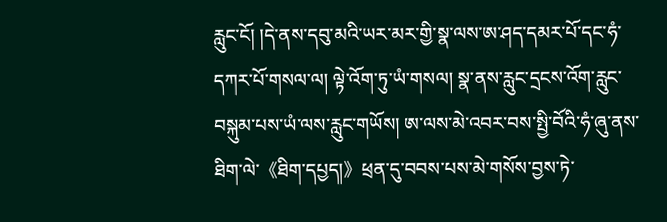རླུང་ངོ། །དེ་ནས་དབུ་མའི་ཡར་མར་གྱི་སྣ་ལས་ཨ་ཤད་དམར་པོ་དང་ཧཾ་དཀར་པོ་གསལ་ལ། ལྟེ་འོག་ཏུ་ཡཾ་གསལ། སྣ་ནས་རླུང་དྲངས་འོག་རླུང་བསྐུམ་པས་ཡཾ་ལས་རླུང་གཡོས། ཨ་ལས་མེ་འབར་བས་སྤྱི་བོའི་ཧཾ་ཞུ་ནས་ཐིག་ལེ་《ཐིག་དཔྱད།》ཕྲན་དུ་བབས་པས་མེ་གསོས་བྱས་ཏེ་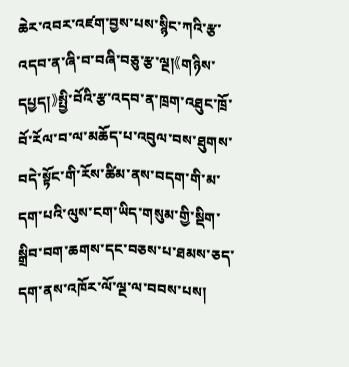ཆེར་འབར་འཛག་བྱས་པས་སྙིང་ཀའི་རྩ་འདབ་ན་ཞི་བ་བཞི་བཅུ་རྩ་ལྔ།《གཉིས་དཔྱད།》སྤྱི་བོའི་རྩ་འདབ་ན་ཁྲག་འཐུང་ཁྲོ་བོ་རོལ་བ་ལ་མཆོད་པ་འབུལ་བས་ཐུགས་བདེ་སྟོང་གི་རོས་ཚིམ་ནས་བདག་གི་མ་དག་པའི་ལུས་ངག་ཡིད་གསུམ་གྱི་སྡིག་སྒྲིབ་བག་ཆགས་དང་བཅས་པ་ཐམས་ཅད་དག་ནས་འཁོར་ལོ་ལྔ་ལ་བབས་པས།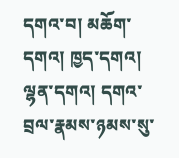དགའ་བ། མཆོག་དགའ། ཁྱད་དགའ། ལྷན་དགའ། དགའ་བྲལ་རྣམས་ཉམས་སུ་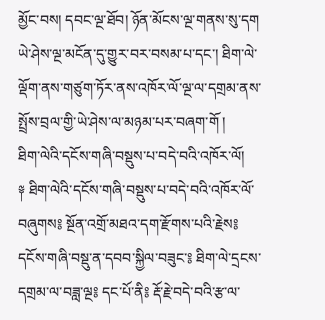མྱོང་བས། དབང་ལྔ་ཐོབ། ཉོན་མོངས་ལྔ་གནས་སུ་དག ཡེ་ཤེས་ལྔ་མངོན་དུ་གྱུར་བར་བསམ་པ་དང་། ཐིག་ལེ་ལྡོག་ནས་གཙུག་ཏོར་ནས་འཁོར་ལོ་ལྔ་ལ་དགྲམ་ནས་སྤྲོས་བྲལ་གྱི་ཡེ་ཤེས་ལ་མཉམ་པར་བཞག་གོ །
ཐིག་ལེའི་དངོས་གཞི་བསྡུས་པ་བདེ་བའི་འཁོར་ལོ།
༈ ཐིག་ལེའི་དངོས་གཞི་བསྡུས་པ་བདེ་བའི་འཁོར་ལོ་བཞུགས༔ སྔོན་འགྲོ་མཐའ་དག་རྫོགས་པའི་རྗེས༔ དངོས་གཞི་བསྡུ་ན་དབབ་སྐྱིལ་བཟུང་༔ ཐིག་ལེ་དྲངས་དགྲམ་ལ་བཟླ་ལྔ༔ དང་པོ་ནི༔ རྡོ་རྗེ་བདེ་བའི་རྩ་ལ་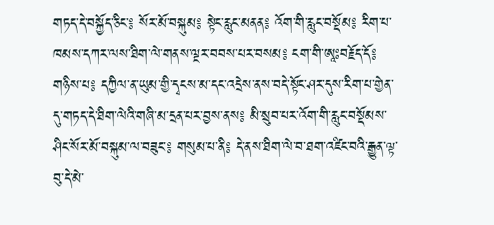གཏད་དེ་བསྐྱོད་ཅིང་༔ སོར་མོ་བསྐུམ༔ སྟེང་རླུང་མནན༔ འོག་གི་རླུང་བསྡོམ༔ རིག་པ་ཁམས་དཀར་ལས་ཐིག་ལེ་གནས་ལྔར་བབས་པར་བསམ༔ ངག་གི་ཨཱཿབརྗོད་དོ༔ གཉིས་པ༔ དཀྱིལ་ན་ཡུམ་གྱི་དྭངས་མ་དང་འདྲེས་ནས་བདེ་སྟོང་ཤར་དུས་རིག་པ་གྱེན་དུ་གཏད་དེ་ཐིག་ལེའི་གཞི་མ་དྲན་པར་བྱས་ནས༔ མི་སྲུབ་པར་འོག་གི་རླུང་བསྡོམས་ཤིང་སོར་མོ་བསྐུམ་ལ་བཟུང་༔ གསུམ་པ་ནི༔ དེ་ནས་ཐིག་ལེ་བ་ཐག་འཛིང་བའི་རྒྱུན་ལྟ་བུ་དེ་མེ་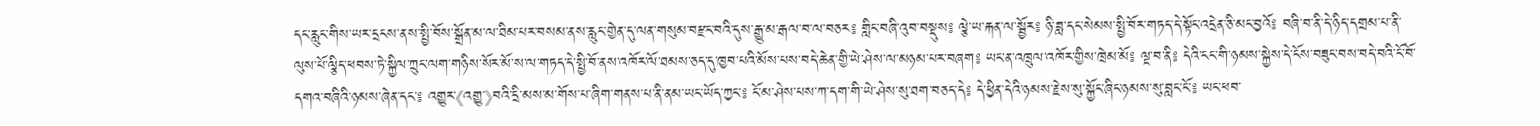དང་རླུང་གིས་ཡར་དྲངས་ནས་སྤྱི་བོས་སྒྲོན་མ་ལ་ཐིམ་པར་བསམ་ནས་རླུང་གྱེན་དུ་ལན་གསུམ་བརྫང་བའི་དུས་རྒྱུ་མ་རྒལ་བ་ལ་བཅར༔ གླིང་བཞི་འུབ་བསྡུས༔ ལྕེ་ཡ་རྐན་ལ་སྦྱོར༔ ཉི་ཟླ་དང་སེམས་སྤྱི་བོར་གཏད་དེ་སྟོང་འདྲེན་ཅི་མང་བྱའོ༔ བཞི་བ་ནི་དེ་ཉིད་དགྲམ་པ་ནི་ལུས་པོ་ལྕིད་ཕབས་ཏེ་སྐྱིལ་ཀྲུང་ལག་གཉིས་སོར་མོ་ས་ལ་གཏད་དེ་སྤྱི་བོ་ནས་འཁོར་ལོ་ཐམས་ཅད་དུ་ཁྱབ་པའི་མོས་པས་བདེ་ཆེན་གྱི་ཡེ་ཤེས་ལ་མཉམ་པར་བཞག༔ ཡང་ན་འཁྲུལ་འཁོར་གྱིས་ཁྲེམ་མོ༔ ལྔ་བ་ནི༔ དེའི་ངང་གི་ཉམས་སྐྱེས་དེ་ངོས་བཟུང་བས་བདེ་བའི་ངོ་བོ་དགའ་བཞིའི་ཉམས་ཞེན་དང་༔ འགྱུར་《འགྱུ་》བའི་དྲི་མས་མ་གོས་པ་ཞིག་གནས་པ་ནི་ནམ་ཡང་ཡོད་ཀྱང་༔ ངོ་མ་ཤེས་པས་ཀ་དག་གི་ཡེ་ཤེས་སུ་ཐག་བཅད་དེ༔ དེ་ཕྱིན་དེའི་ཉམས་རྗེས་སུ་སྐྱོང་ཞིང་ཉམས་སུ་བླང་ངོ་༔ ཡང་ཕབ་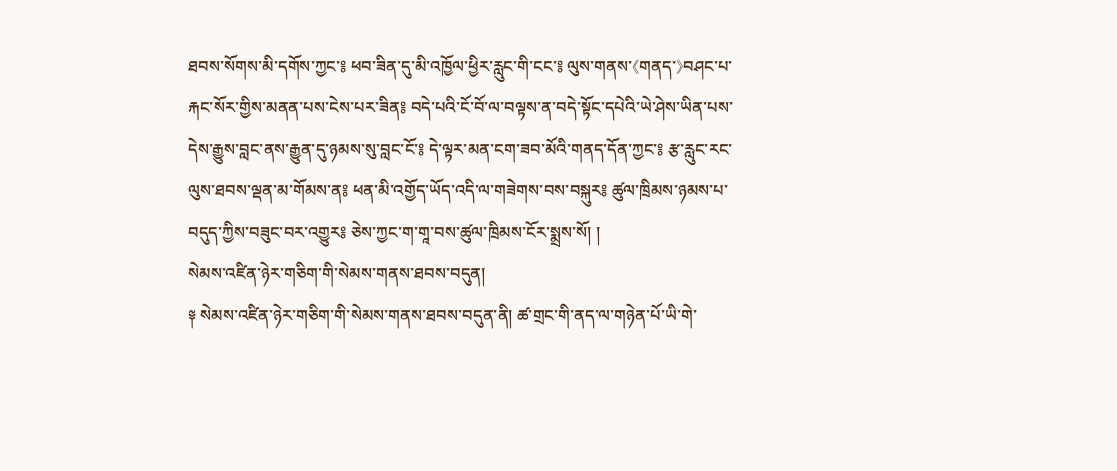ཐབས་སོགས་མི་དགོས་ཀྱང་༔ ཕབ་ཟིན་དུ་མི་འཁྱོལ་ཕྱིར་རླུང་གི་ངང་༔ ལུས་གནས་《གནད་》བཤང་པ་རྐང་སོར་གྱིས་མནན་པས་ངེས་པར་ཟིན༔ བདེ་པའི་ངོ་བོ་ལ་བལྟས་ན་བདེ་སྟོང་དཔེའི་ཡེ་ཤེས་ཡིན་པས་དེས་རྒྱུས་བླང་ནས་རྒྱུན་དུ་ཉམས་སུ་བླང་ངོ་༔ དེ་ལྟར་མན་ངག་ཟབ་མོའི་གནད་དོན་ཀྱང་༔ རྩ་རླུང་རང་ལུས་ཐབས་ལྡན་མ་གོམས་ན༔ ཕན་མི་འགྱོད་ཡོད་འདི་ལ་གཟེགས་བས་བསྐུར༔ ཚུལ་ཁྲིམས་ཉམས་པ་བདུད་ཀྱིས་བཟུང་བར་འགྱུར༔ ཅེས་ཀྱང་ག་གཱ་བས་ཚུལ་ཁྲིམས་ངོར་སྨྲས་སོ། །
སེམས་འཛིན་ཉེར་གཅིག་གི་སེམས་གནས་ཐབས་བདུན།
༈ སེམས་འཛིན་ཉེར་གཅིག་གི་སེམས་གནས་ཐབས་བདུན་ནི། ཚ་གྲང་གི་ནད་ལ་གཉེན་པོ་ཡི་གེ་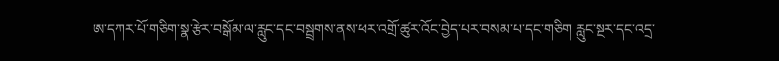ཨ་དཀར་པོ་གཅིག་སྣ་རྩེར་བསྒོམ་ལ་རླུང་དང་བསྦྲགས་ནས་ཕར་འགྲོ་ཚུར་འོང་བྱེད་པར་བསམ་པ་དང་གཅིག རླུང་སྔར་དང་འདྲ་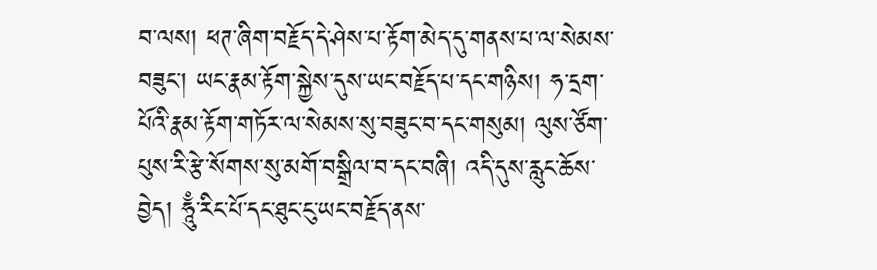བ་ལས། ཕཊ་ཞིག་བརྗོད་དེ་ཤེས་པ་རྟོག་མེད་དུ་གནས་པ་ལ་སེམས་བཟུང་། ཡང་རྣམ་རྟོག་སྐྱེས་དུས་ཡང་བརྗོད་པ་དང་གཉིས། ཧ་དྲག་པོའི་རྣམ་རྟོག་གཏོར་ལ་སེམས་སུ་བཟུང་བ་དང་གསུམ། ལུས་ཙོག་པུས་རི་རྩེ་སོགས་སུ་མགོ་བསྒྲིལ་བ་དང་བཞི། འདི་དུས་རླུང་ཆོས་བྱེད། ཧཱུྃ་རིང་པོ་དང་ཐུང་ངུ་ཡང་བརྗོད་ནས་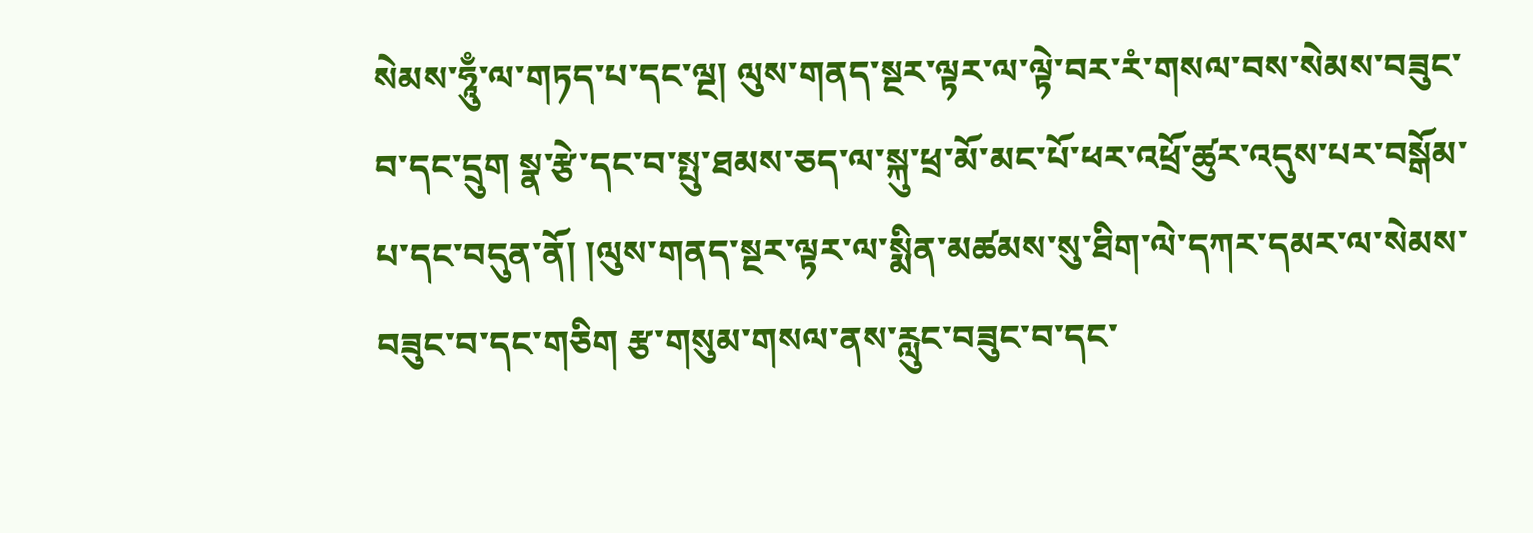སེམས་ཧཱུྃ་ལ་གཏད་པ་དང་ལྔ། ལུས་གནད་སྔར་ལྟར་ལ་ལྟེ་བར་རཾ་གསལ་བས་སེམས་བཟུང་བ་དང་དྲུག སྣ་རྩེ་དང་བ་སྤུ་ཐམས་ཅད་ལ་སྐུ་ཕྲ་མོ་མང་པོ་ཕར་འཕྲོ་ཚུར་འདུས་པར་བསྒོམ་པ་དང་བདུན་ནོ། །ལུས་གནད་སྔར་ལྟར་ལ་སྨིན་མཚམས་སུ་ཐིག་ལེ་དཀར་དམར་ལ་སེམས་བཟུང་བ་དང་གཅིག རྩ་གསུམ་གསལ་ནས་རླུང་བཟུང་བ་དང་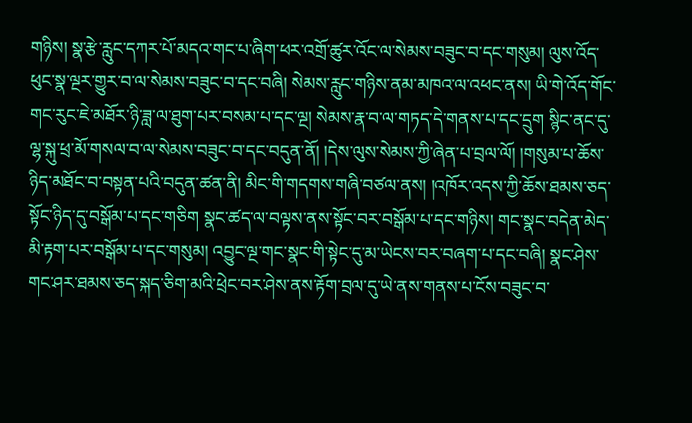གཉིས། སྣ་རྩེ་རླུང་དཀར་པོ་མདའ་གང་པ་ཞིག་ཕར་འགྲོ་ཚུར་འོང་ལ་སེམས་བཟུང་བ་དང་གསུམ། ལུས་འོད་ཕུང་སྣ་ལྔར་གྱུར་བ་ལ་སེམས་བཟུང་བ་དང་བཞི། སེམས་རླུང་གཉིས་ནམ་མཁའ་ལ་འཕང་ནས། ཡི་གེ་འོད་གོང་གང་རུང་ཇེ་མཐོར་ཉི་ཟླ་ལ་ཐུག་པར་བསམ་པ་དང་ལྔ། སེམས་རྣ་བ་ལ་གཏད་དེ་གནས་པ་དང་དྲུག སྙིང་ནང་དུ་ལྷ་སྐུ་ཕྲ་མོ་གསལ་བ་ལ་སེམས་བཟུང་བ་དང་བདུན་ནོ། །དེས་ལུས་སེམས་ཀྱི་ཞེན་པ་བྲལ་ལོ། །གསུམ་པ་ཆོས་ཉིད་མཐོང་བ་བསྟན་པའི་བདུན་ཚན་ནི། མིང་གི་གདགས་གཞི་བཙལ་ནས། །འཁོར་འདས་ཀྱི་ཆོས་ཐམས་ཅད་སྟོང་ཉིད་དུ་བསྒོམ་པ་དང་གཅིག སྣང་ཚད་ལ་བལྟས་ནས་སྟོང་བར་བསྒོམ་པ་དང་གཉིས། གང་སྣང་བདེན་མེད་མི་རྟག་པར་བསྒོམ་པ་དང་གསུམ། འབྱུང་ལྔ་གང་སྣང་གི་སྟེང་དུ་མ་ཡེངས་བར་བཞག་པ་དང་བཞི། སྣང་ཤེས་གང་ཤར་ཐམས་ཅད་སྐད་ཅིག་མའི་ཕྲེང་བར་ཤེས་ནས་རྟོག་བྲལ་དུ་ཡེ་ནས་གནས་པ་ངོས་བཟུང་བ་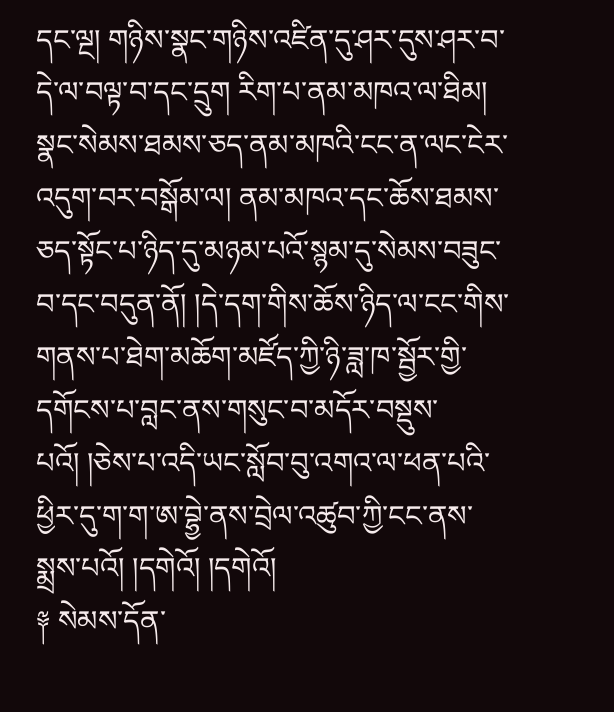དང་ལྔ། གཉིས་སྣང་གཉིས་འཛིན་དུ་ཤར་དུས་ཤར་བ་དེ་ལ་བལྟ་བ་དང་དྲུག རིག་པ་ནམ་མཁའ་ལ་ཐིམ། སྣང་སེམས་ཐམས་ཅད་ནམ་མཁའི་ངང་ན་ལང་ངེར་འདུག་བར་བསྒོམ་ལ། ནམ་མཁའ་དང་ཆོས་ཐམས་ཅད་སྟོང་པ་ཉིད་དུ་མཉམ་པའོ་སྙམ་དུ་སེམས་བཟུང་བ་དང་བདུན་ནོ། །དེ་དག་གིས་ཆོས་ཉིད་ལ་ངང་གིས་གནས་པ་ཐེག་མཆོག་མཛོད་ཀྱི་ཉི་ཟླ་ཁ་སྦྱོར་གྱི་དགོངས་པ་བླང་ནས་གསུང་བ་མདོར་བསྡུས་པའོ། །ཅེས་པ་འདི་ཡང་སློབ་བུ་འགའ་ལ་ཕན་པའི་ཕྱིར་དུ་ག་ག་ཨ་བྷྱེ་ནས་བྲེལ་འཚུབ་ཀྱི་ངང་ནས་སྨྲས་པའོ། །དགེའོ། །དགེའོ།
༈ སེམས་དོན་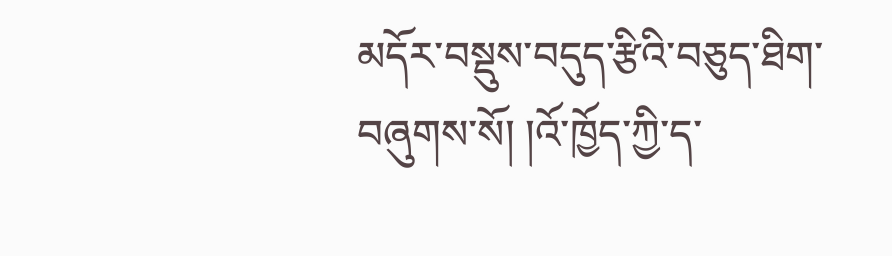མདོར་བསྡུས་བདུད་རྩིའི་བཅུད་ཐིག་བཞུགས་སོ། །འོ་ཁྱོད་ཀྱི་ད་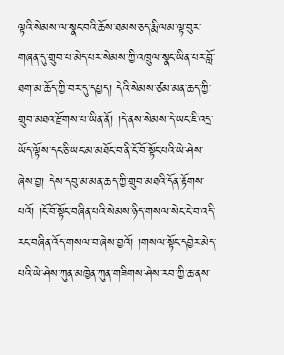ལྟའི་སེམས་ལ་སྣང་བའི་ཆོས་ཐམས་ཅད་རྨི་ལམ་ལྟ་བུར་གཞན་དུ་གྲུབ་པ་མེད་པར་སེམས་ཀྱི་འཁྲུལ་སྣང་ཡིན་པར་བློ་ཐག་མ་ཆོད་ཀྱི་བར་དུ་དཔྱད། དེའི་སེམས་ཙམ་མན་ཆད་ཀྱི་གྲུབ་མཐའ་རྫོགས་པ་ཡིན་ནོ། །དེ་ནས་སེམས་དེ་ཡང་ཇི་འདྲ་ཡོད་ལྟོས་དང་ཅི་ཡང་མ་མཐོང་བ་ནི་ངོ་བོ་སྟོང་པའི་ཡེ་ཤེས་ཞེས་བྱ། དེས་དབུ་མ་མན་ཆད་ཀྱི་གྲུབ་མཐའི་དོན་རྟོགས་པའོ། །ངོ་བོ་སྟོང་བཞིན་པའི་སེམས་ཉིད་གསལ་སེང་ངེ་བ་འདི་རང་བཞིན་འོད་གསལ་བ་ཞེས་བྱའོ། །གསལ་སྟོང་དབྱེར་མེད་པའི་ཡེ་ཤེས་ཀུན་མཁྱེན་ཀུན་གཟིགས་ཤེས་རབ་ཀྱི་ཆ་ནས་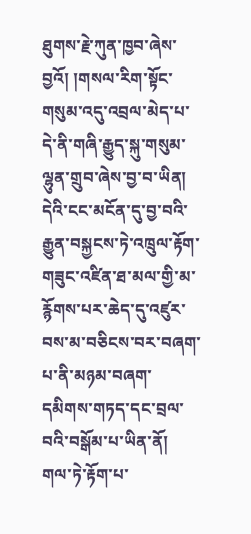ཐུགས་རྗེ་ཀུན་ཁྱབ་ཞེས་བྱའོ། །གསལ་རིག་སྟོང་གསུམ་འདུ་འབྲལ་མེད་པ་དེ་ནི་གཞི་རྒྱུད་སྐུ་གསུམ་ལྷུན་གྲུབ་ཞེས་བྱ་བ་ཡིན། དེའི་ངང་མངོན་དུ་བྱ་བའི་རྒྱུན་བསྐྱངས་ཏེ་འཁྲུལ་རྟོག་གཟུང་འཛིན་ཐ་མལ་གྱི་མ་རྙོགས་པར་ཆེད་དུ་འཛུར་བས་མ་བཅིངས་བར་བཞག་པ་ནི་མཉམ་བཞག་དམིགས་གཏད་དང་བྲལ་བའི་བསྒོམ་པ་ཡིན་ནོ། གལ་ཏེ་རྟོག་པ་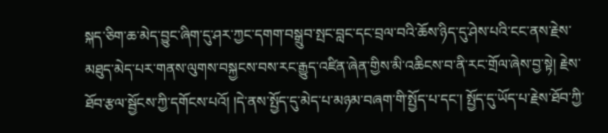སྐད་ཅིག་ཆ་མེད་བྱུང་ཞིག་དུ་ཤར་ཀྱང་དགག་བསྒྲུབ་སྤང་བླང་དང་བྲལ་བའི་ཆོས་ཉིད་དུ་ཤེས་པའི་ངང་ནས་རྗེས་མཐུད་མེད་པར་གནས་ལུགས་བསྐྱངས་བས་རང་རྒྱུད་འཛིན་ཞེན་གྱིས་མི་འཆིངས་བ་ནི་རང་གྲོལ་ཞེས་བྱ་སྟེ། རྗེས་ཐོབ་རྩལ་སྦྱོངས་ཀྱི་དགོངས་པའོ། །དེ་ནས་སྤྱོད་དུ་མེད་པ་མཉམ་བཞག་གི་སྤྱོད་པ་དང་། སྤྱོད་དུ་ཡོད་པ་རྗེས་ཐོབ་ཀྱི་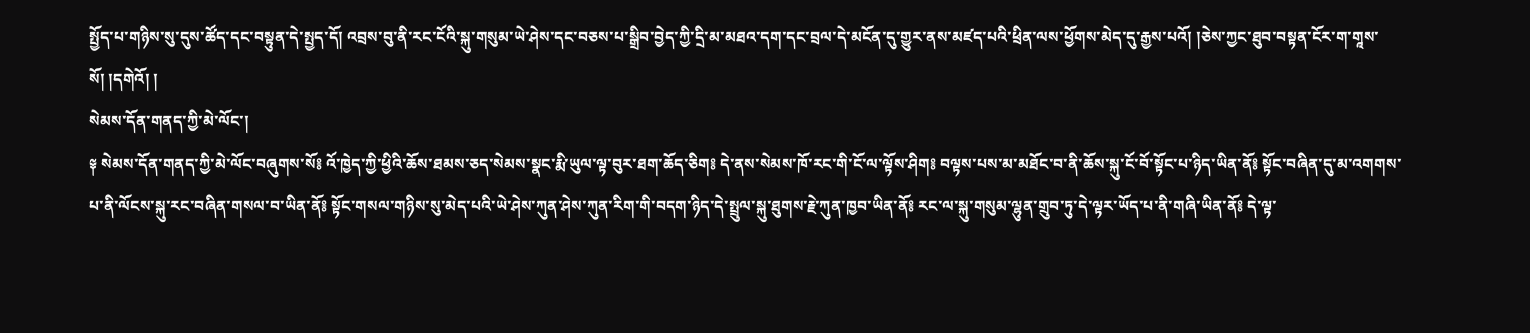སྤྱོད་པ་གཉིས་སུ་དུས་ཚོད་དང་བསྟུན་དེ་སྤྱད་དོ། འབྲས་བུ་ནི་རང་ངོའི་སྐུ་གསུམ་ཡེ་ཤེས་དང་བཅས་པ་སྒྲིབ་བྱེད་ཀྱི་དྲི་མ་མཐའ་དག་དང་བྲལ་དེ་མངོན་དུ་གྱུར་ནས་མཛད་པའི་ཕྲིན་ལས་ཕྱོགས་མེད་དུ་རྒྱས་པའོ། །ཅེས་ཀྱང་ཐུབ་བསྟན་ངོར་ག་གཱས་སོ། །དགེའོ། །
སེམས་དོན་གནད་ཀྱི་མེ་ལོང་།
༈ སེམས་དོན་གནད་ཀྱི་མེ་ལོང་བཞུགས་སོ༔ འོ་ཁྱེད་ཀྱི་ཕྱིའི་ཆོས་ཐམས་ཅད་སེམས་སྣང་རྨི་ཡུལ་ལྟ་བུར་ཐག་ཆོད་ཅིག༔ དེ་ནས་སེམས་ཁོ་རང་གི་ངོ་ལ་ལྟོས་ཤིག༔ བལྟས་པས་མ་མཐོང་བ་ནི་ཆོས་སྐུ་ངོ་བོ་སྟོང་པ་ཉིད་ཡིན་ནོ༔ སྟོང་བཞིན་དུ་མ་འགགས་པ་ནི་ལོངས་སྐུ་རང་བཞིན་གསལ་བ་ཡིན་ནོ༔ སྟོང་གསལ་གཉིས་སུ་མེད་པའི་ཡེ་ཤེས་ཀུན་ཤེས་ཀུན་རིག་གི་བདག་ཉིད་དེ་སྤྲུལ་སྐུ་ཐུགས་རྗེ་ཀུན་ཁྱབ་ཡིན་ནོ༔ རང་ལ་སྐུ་གསུམ་ལྷུན་གྲུབ་ཏུ་དེ་ལྟར་ཡོད་པ་ནི་གཞི་ཡིན་ནོ༔ དེ་ལྟ་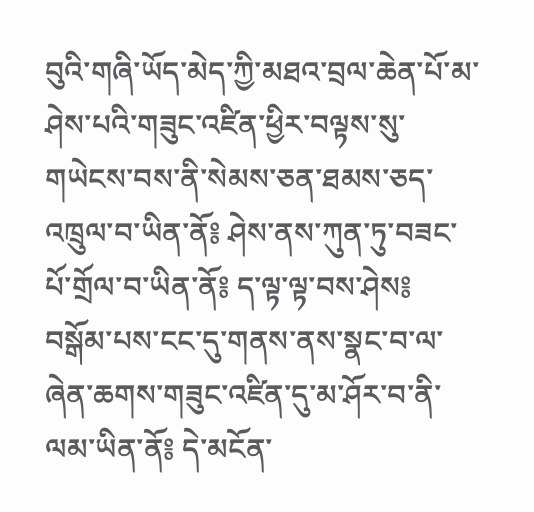བུའི་གཞི་ཡོད་མེད་ཀྱི་མཐའ་བྲལ་ཆེན་པོ་མ་ཤེས་པའི་གཟུང་འཛིན་ཕྱིར་བལྟས་སུ་གཡེངས་བས་ནི་སེམས་ཅན་ཐམས་ཅད་འཁྲུལ་བ་ཡིན་ནོ༔ ཤེས་ནས་ཀུན་ཏུ་བཟང་པོ་གྲོལ་བ་ཡིན་ནོ༔ ད་ལྟ་ལྟ་བས་ཤེས༔ བསྒོམ་པས་ངང་དུ་གནས་ནས་སྣང་བ་ལ་ཞེན་ཆགས་གཟུང་འཛིན་དུ་མ་ཤོར་བ་ནི་ལམ་ཡིན་ནོ༔ དེ་མངོན་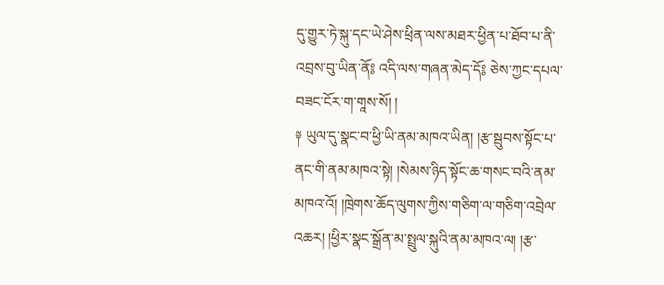དུ་གྱུར་ཏེ་སྐུ་དང་ཡེ་ཤེས་ཕྲིན་ལས་མཐར་ཕྱིན་པ་ཐོབ་པ་ནི་འབྲས་བུ་ཡིན་ནོ༔ འདི་ལས་གཞན་མེད་དོ༔ ཅེས་ཀྱང་དཔལ་བཟང་ངོར་ག་གཱས་སོ། །
༈ ཡུལ་དུ་སྣང་བ་ཕྱི་ཡི་ནམ་མཁའ་ཡིན། །རྩ་སྦུབས་སྟོང་པ་ནང་གི་ནམ་མཁའ་སྟེ། །སེམས་ཉིད་སྟོང་ཆ་གསང་བའི་ནམ་མཁའ་འོ། །ཁྲེགས་ཆོད་ལུགས་ཀྱིས་གཅིག་ལ་གཅིག་འབྲེལ་འཆར། །ཕྱིར་སྣང་སྒྲོན་མ་སྤྲུལ་སྐུའི་ནམ་མཁའ་ལ། །རྩ་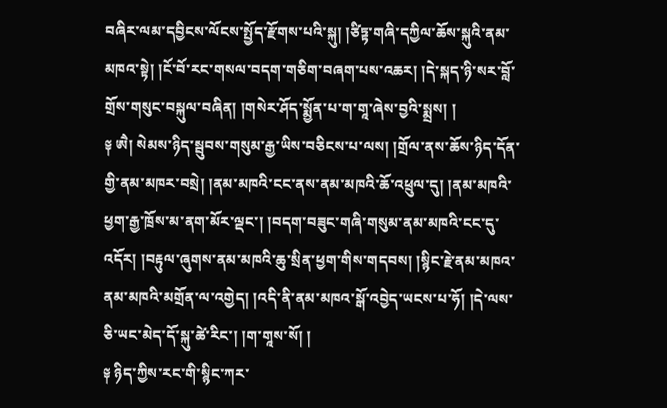བཞིར་ལམ་དབྱིངས་ལོངས་སྤྱོད་རྫོགས་པའི་སྐུ། །ཙིཏྟ་གཞི་དཀྱིལ་ཆོས་སྐུའི་ནམ་མཁའ་སྟེ། །ངོ་བོ་རང་གསལ་བདག་གཅིག་བཞག་པས་འཆར། །དེ་སྐད་ཉི་སར་བློ་གྲོས་གསུང་བསྐུལ་བཞིན། །གསེར་ཤོད་སྨྱོན་པ་ག་གཱ་ཞེས་བྱའི་སྨྲས། །
༈ ཨཻ། སེམས་ཉིད་སྦུབས་གསུམ་རྒྱ་ཡིས་བཅིངས་པ་ལས། །གྲོལ་ནས་ཆོས་ཉིད་དོན་གྱི་ནམ་མཁར་བསྲེ། །ནམ་མཁའི་ངང་ནས་ནམ་མཁའི་ཆོ་འཕྲུལ་དུ། །ནམ་མཁའི་ཕྱག་རྒྱ་ཁྲོས་མ་ནག་མོར་ལྡང་། །བདག་བཟུང་གཞི་གསུམ་ནམ་མཁའི་ངང་དུ་འདོར། །བརྟུལ་ཞུགས་ནམ་མཁའི་ཆུ་སྲིན་ཕྱག་གིས་གདབས། །སྙིང་རྗེ་ནམ་མཁའ་ནམ་མཁའི་མགྲོན་ལ་འགྱེད། །འདི་ནི་ནམ་མཁའ་སྒོ་འབྱེད་ཡངས་པ་ཧོ། །དེ་ལས་ཅི་ཡང་མེད་དོ་སྐུ་ཚེ་རིང་། །ག་གཱས་སོ། །
༈ ཉིད་ཀྱིས་རང་གི་སྙིང་ཀར་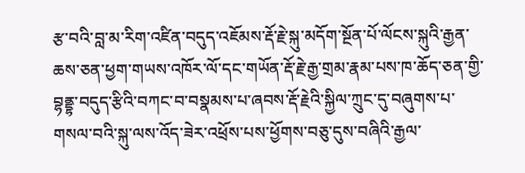རྩ་བའི་བླ་མ་རིག་འཛིན་བདུད་འཇོམས་རྡོ་རྗེ་སྐུ་མདོག་སྔོན་པོ་ལོངས་སྐུའི་རྒྱན་ཆས་ཅན་ཕྱག་གཡས་འཁོར་ལོ་དང་གཡོན་རྡོ་རྗེ་རྒྱ་གྲམ་རྣམ་པས་ཁ་ཆོད་ཅན་གྱི་བྷནྡྷ་བདུད་རྩིའི་བཀང་བ་བསྣམས་པ་ཞབས་རྡོ་རྗེའི་སྐྱིལ་ཀྲུང་དུ་བཞུགས་པ་གསལ་བའི་སྐུ་ལས་འོད་ཟེར་འཕྲོས་པས་ཕྱོགས་བཅུ་དུས་བཞིའི་རྒྱལ་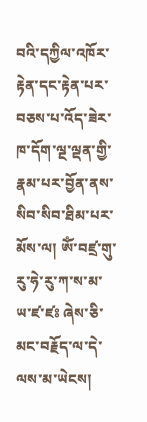བའི་དཀྱིལ་འཁོར་རྟེན་དང་རྟེན་པར་བཅས་པ་འོད་ཟེར་ཁ་དོག་ལྔ་ལྡན་གྱི་རྣམ་པར་བྱོན་ནས་སིབ་སིབ་ཐིམ་པར་མོས་ལ། ཨོཾ་བཛྲ་གུ་རུ་ཧེ་རུ་ཀ་ས་མ་ཡ་ཛ་ཛཿ ཞེས་ཅི་མང་བརྗོད་ལ་དེ་ལས་མ་ཡེངས།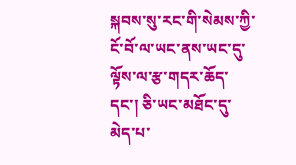སྐབས་སུ་རང་གི་སེམས་ཀྱི་ངོ་བོ་ལ་ཡང་ནས་ཡང་དུ་ལྟོས་ལ་རྩ་གདར་ཆོད་དང་། ཅི་ཡང་མཐོང་དུ་མེད་པ་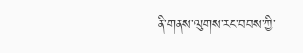ནི་གནས་ལུགས་རང་བབས་ཀྱི་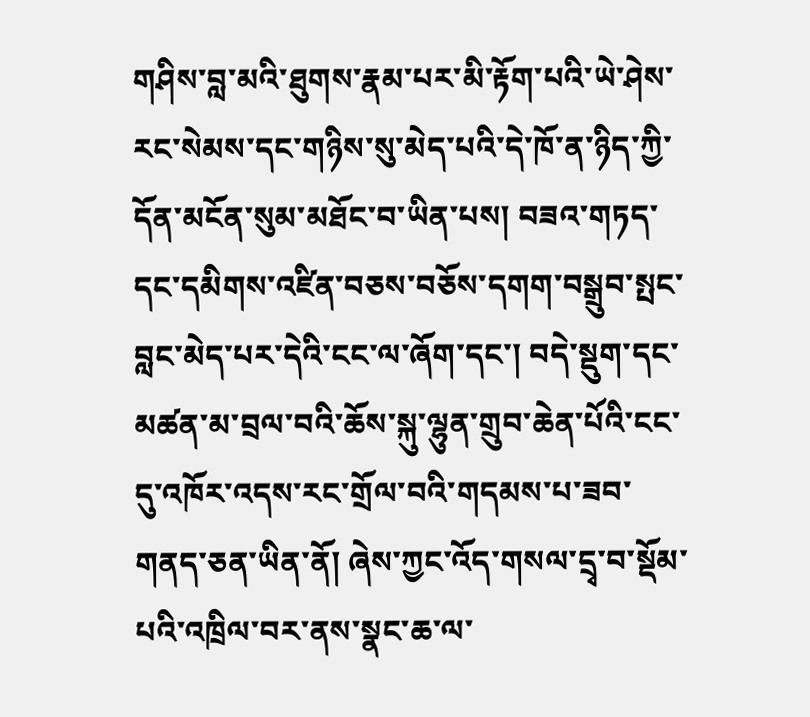གཤིས་བླ་མའི་ཐུགས་རྣམ་པར་མི་རྟོག་པའི་ཡེ་ཤེས་རང་སེམས་དང་གཉིས་སུ་མེད་པའི་དེ་ཁོ་ན་ཉིད་ཀྱི་དོན་མངོན་སུམ་མཐོང་བ་ཡིན་པས། བཟའ་གཏད་དང་དམིགས་འཛིན་བཅས་བཅོས་དགག་བསྒྲུབ་སྤང་བླང་མེད་པར་དེའི་ངང་ལ་ཞོག་དང་། བདེ་སྡུག་དང་མཚན་མ་བྲལ་བའི་ཆོས་སྐུ་ལྷུན་གྲུབ་ཆེན་པོའི་ངང་དུ་འཁོར་འདས་རང་གྲོལ་བའི་གདམས་པ་ཟབ་གནད་ཅན་ཡིན་ནོ། ཞེས་ཀྱང་འོད་གསལ་དྲྭ་བ་སྡོམ་པའི་འཁྲིལ་བར་ནས་སྣང་ཆ་ལ་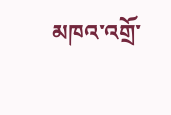མཁའ་འགྲོ་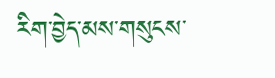རིག་བྱེད་མས་གསུངས་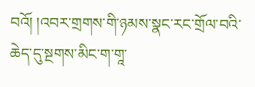བའོ། །འབར་གྲགས་གི་ཉམས་སྣང་རང་གྲོལ་བའི་ཆེད་དུ་སྔགས་མིང་ག་གཱ་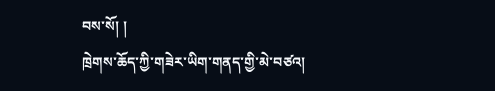བས་སོ། །
ཁྲེགས་ཆོད་ཀྱི་གཟེར་ཡིག་གནད་གྱི་མེ་བཙའ།